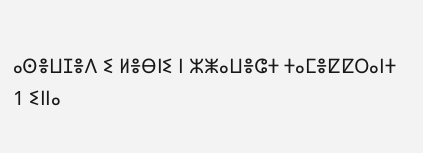ⴰⵙⴻⵡⵊⴻⴷ ⵉ ⵍⴻⴱⵏⵉ ⵏ ⵣⵥⴰⵡⴻⵛⵜ ⵜⴰⵎⴻⵇⵇⵔⴰⵏⵜ
1 ⵉⵏⵏⴰ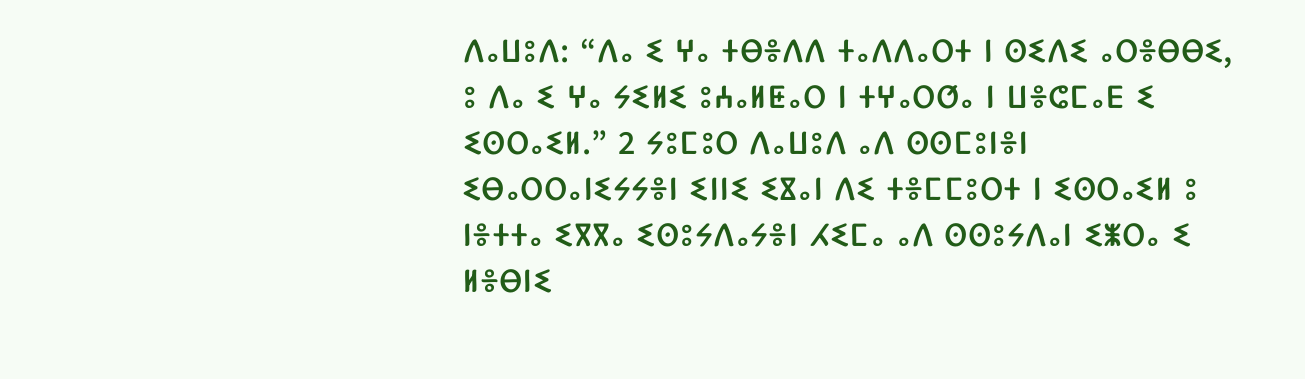ⴷⴰⵡⵓⴷ: “ⴷⴰ ⵉ ⵖⴰ ⵜⴱⴻⴷⴷ ⵜⴰⴷⴷⴰⵔⵜ ⵏ ⵙⵉⴷⵉ ⴰⵔⴻⴱⴱⵉ, ⵓ ⴷⴰ ⵉ ⵖⴰ ⵢⵉⵍⵉ ⵓⵄⴰⵍⵟⴰⵔ ⵏ ⵜⵖⴰⵔⵚⴰ ⵏ ⵡⴻⵛⵎⴰⴹ ⵉ ⵉⵙⵔⴰⵉⵍ.” 2 ⵢⵓⵎⵓⵔ ⴷⴰⵡⵓⴷ ⴰⴷ ⵙⵙⵎⵓⵏⴻⵏ ⵉⴱⴰⵔⵔⴰⵏⵉⵢⵢⴻⵏ ⵉⵏⵏⵉ ⵉⴵⴰⵏ ⴷⵉ ⵜⴻⵎⵎⵓⵔⵜ ⵏ ⵉⵙⵔⴰⵉⵍ ⵓ ⵏⴻⵜⵜⴰ ⵉⴳⴳⴰ ⵉⵙⵓⵢⴷⴰⵢⴻⵏ ⵃⵉⵎⴰ ⴰⴷ ⵙⵙⵓⵢⴷⴰⵏ ⵉⵥⵔⴰ ⵉ ⵍⴻⴱⵏⵉ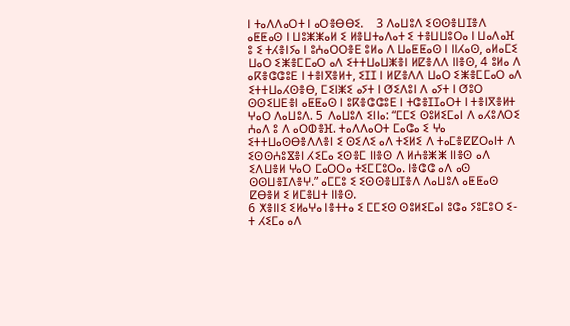ⵏ ⵜⴰⴷⴷⴰⵔⵜ ⵏ ⴰⵔⴻⴱⴱⵉ.    3 ⴷⴰⵡⵓⴷ ⵉⵙⵙⴻⵡⵊⴻⴷ ⴰⵟⵟⴰⵙ ⵏ ⵡⵓⵥⵥⴰⵍ ⵉ ⵍⴻⵡⵜⴰⴷⴰⵜ ⵉ ⵜⴻⵡⵡⵓⵔⴰ ⵏ ⵡⴰⴷⴰⴼ ⵓ ⵉ ⵜⵃⴻⵏⵢⴰ ⵏ ⵓⵄⴰⵔⵔⴻⴹ ⵓⵍⴰ ⴷ ⵡⴰⵟⵟⴰⵙ ⵏ ⵏⵏⵃⴰⵙ, ⴰⵍⴰⵎⵉ ⵡⴰⵔ ⵉⵥⴻⵎⵎⴰⵔ ⴰⴷ ⵉⵜⵜⵡⴰⵡⵥⴻⵏ ⵍⵇⴻⴷⴷ ⵏⵏⴻⵙ, 4 ⵓⵍⴰ ⴷ ⴰⴽⴻⵛⵛⵓⴹ ⵏ ⵜⴻⵏⴳⴻⵍⵜ, ⵉⵊⵊ ⵏ ⵍⵇⴻⴷⴷ ⵡⴰⵔ ⵉⵥⴻⵎⵎⴰⵔ ⴰⴷ ⵉⵜⵜⵡⴰⵃⵙⴻⴱ, ⵎⵉⵏⵥⵉ ⴰⵢⵜ ⵏ ⵚⵉⴷⵓⵏ ⴷ ⴰⵢⵜ ⵏ ⵚⵓⵔ ⵙⵙⵉⵡⴹⴻⵏ ⴰⵟⵟⴰⵙ ⵏ ⵓⴽⴻⵛⵛⵓⴹ ⵏ ⵜⵛⴻⵊⵊⴰⵔⵜ ⵏ ⵜⴻⵏⴳⴻⵍⵜ ⵖⴰⵔ ⴷⴰⵡⵓⴷ. 5 ⴷⴰⵡⵓⴷ ⵉⵏⵏⴰ: “ⵎⵎⵉ ⵙⵓⵍⵉⵎⴰⵏ ⴷ ⴰⵃⵓⴷⵔⵉ ⵄⴰⴷ ⵓ ⴷ ⴰⵔⵀⴻⴼ. ⵜⴰⴷⴷⴰⵔⵜ ⵎⴰⵛⴰ ⵉ ⵖⴰ ⵉⵜⵜⵡⴰⵙⴱⴻⴷⴷⴻⵏ ⵉ ⵙⵉⴷⵉ ⴰⴷ ⵜⵉⵍⵉ ⴷ ⵜⴰⵎⴻⵇⵇⵔⴰⵏⵜ ⴷ ⵉⵙⵙⵄⵓⴵⴻⵏ ⵃⵉⵎⴰ ⵉⵙⴻⵎ ⵏⵏⴻⵙ ⴷ ⵍⵄⴻⵥⵥ ⵏⵏⴻⵙ ⴰⴷ ⵉⴷⵡⴻⵍ ⵖⴰⵔ ⵎⴰⵔⵔⴰ ⵜⵉⵎⵎⵓⵔⴰ. ⵏⴻⵛⵛ ⴰⴷ ⴰⵙ ⵙⵙⵡⴻⵊⴷⴻⵖ.” ⴰⵎⵎⵓ ⵉ ⵉⵙⵙⴻⵡⵊⴻⴷ ⴷⴰⵡⵓⴷ ⴰⵟⵟⴰⵙ ⵇⴱⴻⵍ ⵉ ⵍⵎⴻⵡⵜ ⵏⵏⴻⵙ.
6 ⵅⴻⵏⵏⵉ ⵉⵍⴰⵖⴰ ⵏⴻⵜⵜⴰ ⵉ ⵎⵎⵉⵙ ⵙⵓⵍⵉⵎⴰⵏ ⵓⵛⴰ ⵢⵓⵎⵓⵔ ⵉ-ⵜ ⵃⵉⵎⴰ ⴰⴷ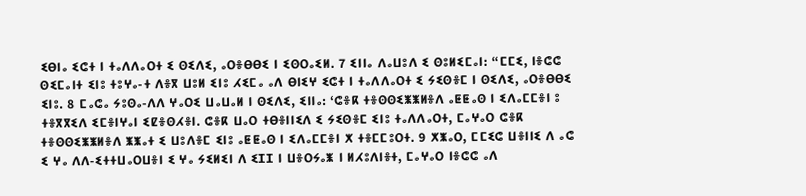ⵉⴱⵏⴰ ⵉⵛⵜ ⵏ ⵜⴰⴷⴷⴰⵔⵜ ⵉ ⵙⵉⴷⵉ, ⴰⵔⴻⴱⴱⵉ ⵏ ⵉⵙⵔⴰⵉⵍ. 7 ⵉⵏⵏⴰ ⴷⴰⵡⵓⴷ ⵉ ⵙⵓⵍⵉⵎⴰⵏ: “ⵎⵎⵉ, ⵏⴻⵛⵛ ⵙⵉⵎⴰⵏⵜ ⵉⵏⵓ ⵜⵓⵖⴰ-ⵜ ⴷⴻⴳ ⵡⵓⵍ ⵉⵏⵓ ⵃⵉⵎⴰ ⴰⴷ ⴱⵏⵉⵖ ⵉⵛⵜ ⵏ ⵜⴰⴷⴷⴰⵔⵜ ⵉ ⵢⵉⵙⴻⵎ ⵏ ⵙⵉⴷⵉ, ⴰⵔⴻⴱⴱⵉ ⵉⵏⵓ. 8 ⵎⴰⵛⴰ ⵢⵓⵙⴰ-ⴷⴷ ⵖⴰⵔⵉ ⵡⴰⵡⴰⵍ ⵏ ⵙⵉⴷⵉ, ⵉⵏⵏⴰ: ‘ⵛⴻⴽ ⵜⴻⵙⵙⵉⵥⵥⵍⴻⴷ ⴰⵟⵟⴰⵙ ⵏ ⵉⴷⴰⵎⵎⴻⵏ ⵓ ⵜⴻⴳⴳⵉⴷ ⵉⵎⴻⵏⵖⴰⵏ ⵉⵇⴻⵙⵃⴻⵏ. ⵛⴻⴽ ⵡⴰⵔ ⵜⴱⴻⵏⵏⵉⴷ ⵉ ⵢⵉⵙⴻⵎ ⵉⵏⵓ ⵜⴰⴷⴷⴰⵔⵜ, ⵎⴰⵖⴰⵔ ⵛⴻⴽ ⵜⴻⵙⵙⵉⵥⵥⵍⴻⴷ ⵥⵥⴰⵜ ⵉ ⵡⵓⴷⴻⵎ ⵉⵏⵓ ⴰⵟⵟⴰⵙ ⵏ ⵉⴷⴰⵎⵎⴻⵏ ⵅ ⵜⴻⵎⵎⵓⵔⵜ. 9 ⵅⵥⴰⵔ, ⵎⵎⵉⵛ ⵡⴻⵏⵏⵉ ⴷ ⴰⵛ ⵉ ⵖⴰ ⴷⴷ-ⵉⵜⵜⵡⴰⵔⵡⴻⵏ ⵉ ⵖⴰ ⵢⵉⵍⵉⵏ ⴷ ⵉⵊⵊ ⵏ ⵡⴻⵔⵢⴰⵥ ⵏ ⵍⵃⵓⴷⵏⴻⵜ, ⵎⴰⵖⴰⵔ ⵏⴻⵛⵛ ⴰⴷ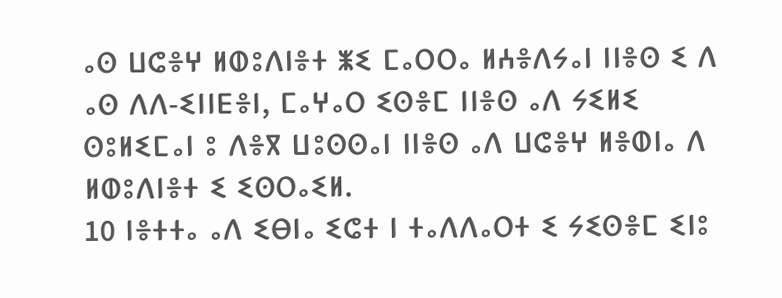ⴰⵙ ⵡⵛⴻⵖ ⵍⵀⵓⴷⵏⴻⵜ ⵥⵉ ⵎⴰⵔⵔⴰ ⵍⵄⴻⴷⵢⴰⵏ ⵏⵏⴻⵙ ⵉ ⴷ ⴰⵙ ⴷⴷ-ⵉⵏⵏⴹⴻⵏ, ⵎⴰⵖⴰⵔ ⵉⵙⴻⵎ ⵏⵏⴻⵙ ⴰⴷ ⵢⵉⵍⵉ ⵙⵓⵍⵉⵎⴰⵏ ⵓ ⴷⴻⴳ ⵡⵓⵙⵙⴰⵏ ⵏⵏⴻⵙ ⴰⴷ ⵡⵛⴻⵖ ⵍⴻⵀⵏⴰ ⴷ ⵍⵀⵓⴷⵏⴻⵜ ⵉ ⵉⵙⵔⴰⵉⵍ.
10 ⵏⴻⵜⵜⴰ ⴰⴷ ⵉⴱⵏⴰ ⵉⵛⵜ ⵏ ⵜⴰⴷⴷⴰⵔⵜ ⵉ ⵢⵉⵙⴻⵎ ⵉⵏⵓ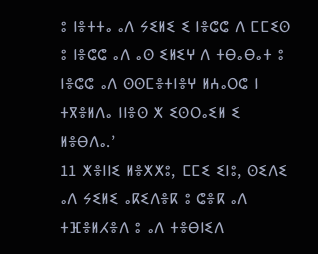ⵓ ⵏⴻⵜⵜⴰ ⴰⴷ ⵢⵉⵍⵉ ⵉ ⵏⴻⵛⵛ ⴷ ⵎⵎⵉⵙ ⵓ ⵏⴻⵛⵛ ⴰⴷ ⴰⵙ ⵉⵍⵉⵖ ⴷ ⵜⴱⴰⴱⴰⵜ ⵓ ⵏⴻⵛⵛ ⴰⴷ ⵙⵙⵎⴻⵜⵏⴻⵖ ⵍⵄⴰⵔⵛ ⵏ ⵜⴳⴻⵍⴷⴰ ⵏⵏⴻⵙ ⵅ ⵉⵙⵔⴰⵉⵍ ⵉ ⵍⴻⴱⴷⴰ.’
11 ⵅⴻⵏⵏⵉ ⵍⴻⵅⵅⵓ, ⵎⵎⵉ ⵉⵏⵓ, ⵙⵉⴷⵉ ⴰⴷ ⵢⵉⵍⵉ ⴰⴽⵉⴷⴻⴽ ⵓ ⵛⴻⴽ ⴰⴷ ⵜⴼⴻⵍⵃⴻⴷ ⵓ ⴰⴷ ⵜⴻⴱⵏⵉⴷ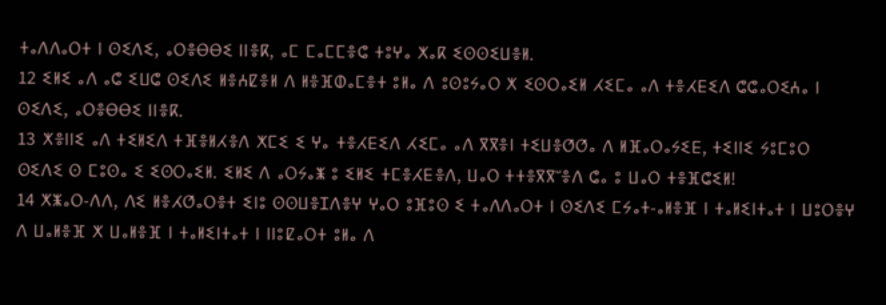ⵜⴰⴷⴷⴰⵔⵜ ⵏ ⵙⵉⴷⵉ, ⴰⵔⴻⴱⴱⵉ ⵏⵏⴻⴽ, ⴰⵎ ⵎⴰⵎⵎⴻⵛ ⵜⵓⵖⴰ ⵅⴰⴽ ⵉⵙⵙⵉⵡⴻⵍ.
12 ⵉⵍⵉ ⴰⴷ ⴰⵛ ⵉⵡⵛ ⵙⵉⴷⵉ ⵍⴻⵄⵇⴻⵍ ⴷ ⵍⴻⴼⵀⴰⵎⴻⵜ ⵓⵍⴰ ⴷ ⵓⵙⵓⵢⴰⵔ ⵅ ⵉⵙⵔⴰⵉⵍ ⵃⵉⵎⴰ ⴰⴷ ⵜⴻⵃⴹⵉⴷ ⵛⵛⴰⵔⵉⵄⴰ ⵏ ⵙⵉⴷⵉ, ⴰⵔⴻⴱⴱⵉ ⵏⵏⴻⴽ.
13 ⵅⴻⵏⵏⵉ ⴰⴷ ⵜⵉⵍⵉⴷ ⵜⴼⴻⵍⵃⴻⴷ ⵅⵎⵉ ⵉ ⵖⴰ ⵜⴻⵃⴹⵉⴷ ⵃⵉⵎⴰ ⴰⴷ ⴳⴳⴻⵏ ⵜⵉⵡⴻⵚⵚⴰ ⴷ ⵍⴼⴰⵔⴰⵢⵉⴹ, ⵜⵉⵏⵏⵉ ⵢⵓⵎⵓⵔ ⵙⵉⴷⵉ ⵙ ⵎⵓⵙⴰ ⵉ ⵉⵙⵔⴰⵉⵍ. ⵉⵍⵉ ⴷ ⴰⵔⵢⴰⵥ ⵓ ⵉⵍⵉ ⵜⵎⴻⵃⴹⴻⴷ, ⵡⴰⵔ ⵜⵜⴻⴳⴳⵯⴻⴷ ⵛⴰ ⵓ ⵡⴰⵔ ⵜⴻⴼⵛⵉⵍ!
14 ⵅⵥⴰⵔ-ⴷⴷ, ⴷⵉ ⵍⴻⵃⵚⴰⵔⴻⵜ ⵉⵏⵓ ⵙⵙⵡⴻⵊⴷⴻⵖ ⵖⴰⵔ ⵓⴼⵓⵙ ⵉ ⵜⴰⴷⴷⴰⵔⵜ ⵏ ⵙⵉⴷⵉ ⵎⵢⴰⵜ-ⴰⵍⴻⴼ ⵏ ⵜⴰⵍⵉⵏⵜⴰⵜ ⵏ ⵡⵓⵔⴻⵖ ⴷ ⵡⴰⵍⴻⴼ ⵅ ⵡⴰⵍⴻⴼ ⵏ ⵜⴰⵍⵉⵏⵜⴰⵜ ⵏ ⵏⵏⵓⵇⴰⵔⵜ ⵓⵍⴰ ⴷ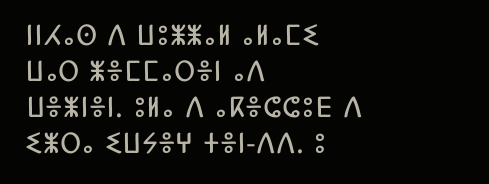ⵏⵏⵃⴰⵙ ⴷ ⵡⵓⵥⵥⴰⵍ ⴰⵍⴰⵎⵉ ⵡⴰⵔ ⵥⴻⵎⵎⴰⵔⴻⵏ ⴰⴷ ⵡⴻⵥⵏⴻⵏ. ⵓⵍⴰ ⴷ ⴰⴽⴻⵛⵛⵓⴹ ⴷ ⵉⵥⵔⴰ ⵉⵡⵢⴻⵖ ⵜⴻⵏ-ⴷⴷ. ⵓ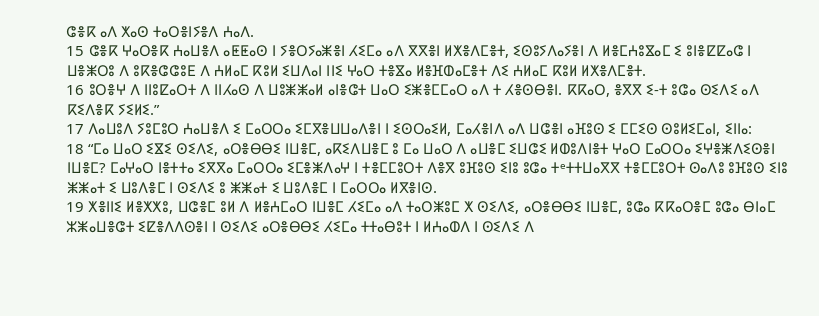ⵛⴻⴽ ⴰⴷ ⵅⴰⵙ ⵜⴰⵔⴻⵏⵢⴻⴷ ⵄⴰⴷ.
15 ⵛⴻⴽ ⵖⴰⵔⴻⴽ ⵄⴰⵡⴻⴷ ⴰⵟⵟⴰⵙ ⵏ ⵢⴻⵔⵢⴰⵥⴻⵏ ⵃⵉⵎⴰ ⴰⴷ ⴳⴳⴻⵏ ⵍⵅⴻⴷⵎⴻⵜ, ⵉⵙⵓⵢⴷⴰⵢⴻⵏ ⴷ ⵍⴻⵎⵄⵓⴵⴰⵎ ⵉ ⵓⵏⴻⵇⵇⴰⵛ ⵏ ⵡⴻⵥⵔⵓ ⴷ ⵓⴽⴻⵛⵛⵓⴹ ⴷ ⵄⵍⴰⵎ ⴽⵓⵍ ⵉⵡⴷⴰⵏ ⵏⵏⵉ ⵖⴰⵔ ⵜⴻⴵⴰ ⵍⴻⴼⵀⴰⵎⴻⵜ ⴷⵉ ⵄⵍⴰⵎ ⴽⵓⵍ ⵍⵅⴻⴷⵎⴻⵜ.
16 ⵓⵔⴻⵖ ⴷ ⵏⵏⵓⵇⴰⵔⵜ ⴷ ⵏⵏⵃⴰⵙ ⴷ ⵡⵓⵥⵥⴰⵍ ⴰⵏⴻⵛⵜ ⵡⴰⵔ ⵉⵥⴻⵎⵎⴰⵔ ⴰⴷ ⵜ ⵃⴻⵙⴱⴻⵏ. ⴽⴽⴰⵔ, ⴻⴳⴳ ⵉ-ⵜ ⵓⵛⴰ ⵙⵉⴷⵉ ⴰⴷ ⴽⵉⴷⴻⴽ ⵢⵉⵍⵉ.”
17 ⴷⴰⵡⵓⴷ ⵢⵓⵎⵓⵔ ⵄⴰⵡⴻⴷ ⵉ ⵎⴰⵔⵔⴰ ⵉⵎⴳⴻⵡⵡⴰⴷⴻⵏ ⵏ ⵉⵙⵔⴰⵉⵍ, ⵎⴰⵃⴻⵏⴷ ⴰⴷ ⵡⵛⴻⵏ ⴰⴼⵓⵙ ⵉ ⵎⵎⵉⵙ ⵙⵓⵍⵉⵎⴰⵏ, ⵉⵏⵏⴰ:
18 “ⵎⴰ ⵡⴰⵔ ⵉⴵⵉ ⵙⵉⴷⵉ, ⴰⵔⴻⴱⴱⵉ ⵏⵡⴻⵎ, ⴰⴽⵉⴷⵡⴻⵎ ⵓ ⵎⴰ ⵡⴰⵔ ⴷ ⴰⵡⴻⵎ ⵉⵡⵛⵉ ⵍⵀⵓⴷⵏⴻⵜ ⵖⴰⵔ ⵎⴰⵔⵔⴰ ⵉⵖⴻⵥⴷⵉⵙⴻⵏ ⵏⵡⴻⵎ? ⵎⴰⵖⴰⵔ ⵏⴻⵜⵜⴰ ⵉⴳⴳⴰ ⵎⴰⵔⵔⴰ ⵉⵎⴻⵥⴷⴰⵖ ⵏ ⵜⴻⵎⵎⵓⵔⵜ ⴷⴻⴳ ⵓⴼⵓⵙ ⵉⵏⵓ ⵓⵛⴰ ⵜᵉⵜⵜⵡⴰⴳⴳ ⵜⴻⵎⵎⵓⵔⵜ ⵙⴰⴷⵓ ⵓⴼⵓⵙ ⵉⵏⵓ ⵥⵥⴰⵜ ⵉ ⵡⵓⴷⴻⵎ ⵏ ⵙⵉⴷⵉ ⵓ ⵥⵥⴰⵜ ⵉ ⵡⵓⴷⴻⵎ ⵏ ⵎⴰⵔⵔⴰ ⵍⴳⴻⵏⵙ.
19 ⵅⴻⵏⵏⵉ ⵍⴻⵅⵅⵓ, ⵡⵛⴻⵎ ⵓⵍ ⴷ ⵍⴻⵄⵎⴰⵔ ⵏⵡⴻⵎ ⵃⵉⵎⴰ ⴰⴷ ⵜⴰⵔⵥⵓⵎ ⵅ ⵙⵉⴷⵉ, ⴰⵔⴻⴱⴱⵉ ⵏⵡⴻⵎ, ⵓⵛⴰ ⴽⴽⴰⵔⴻⵎ ⵓⵛⴰ ⴱⵏⴰⵎ ⵣⵥⴰⵡⴻⵛⵜ ⵉⵇⴻⴷⴷⵙⴻⵏ ⵏ ⵙⵉⴷⵉ ⴰⵔⴻⴱⴱⵉ ⵃⵉⵎⴰ ⵜⵜⴰⴱⵓⵜ ⵏ ⵍⵄⴰⵀⴷ ⵏ ⵙⵉⴷⵉ ⴷ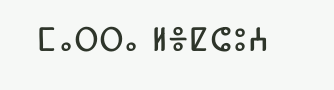ⵎⴰⵔⵔⴰ ⵍⴻⵇⵛⵓⵄ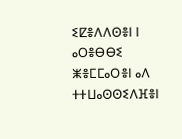ⵉⵇⴻⴷⴷⵙⴻⵏ ⵏ ⴰⵔⴻⴱⴱⵉ ⵥⴻⵎⵎⴰⵔⴻⵏ ⴰⴷ ⵜⵜⵡⴰⵙⵙⵉⴷⴼⴻⵏ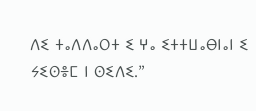ⴷⵉ ⵜⴰⴷⴷⴰⵔⵜ ⵉ ⵖⴰ ⵉⵜⵜⵡⴰⴱⵏⴰⵏ ⵉ ⵢⵉⵙⴻⵎ ⵏ ⵙⵉⴷⵉ.”